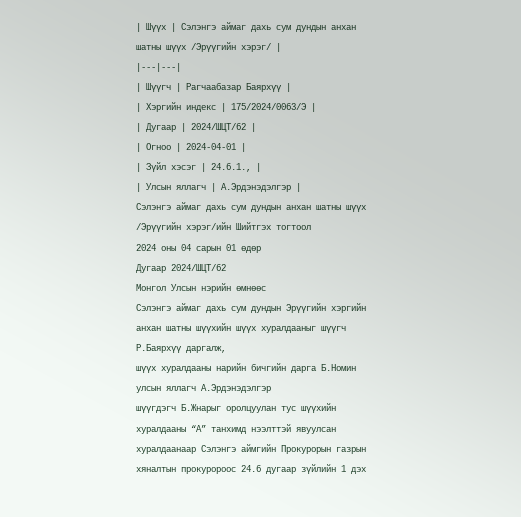| Шүүх | Сэлэнгэ аймаг дахь сум дундын анхан шатны шүүх /Эрүүгийн хэрэг/ |
|---|---|
| Шүүгч | Рагчаабазар Баярхүү |
| Хэргийн индекс | 175/2024/0063/Э |
| Дугаар | 2024/ШЦТ/62 |
| Огноо | 2024-04-01 |
| Зүйл хэсэг | 24.6.1., |
| Улсын яллагч | А.Эрдэнэдэлгэр |
Сэлэнгэ аймаг дахь сум дундын анхан шатны шүүх /Эрүүгийн хэрэг/ийн Шийтгэх тогтоол
2024 оны 04 сарын 01 өдөр
Дугаар 2024/ШЦТ/62
Монгол Улсын нэрийн өмнөөс
Сэлэнгэ аймаг дахь сум дундын Эрүүгийн хэргийн анхан шатны шүүхийн шүүх хуралдааныг шүүгч Р.Баярхүү даргалж,
шүүх хуралдааны нарийн бичгийн дарга Б.Номин
улсын яллагч А.Эрдэнэдэлгэр
шүүгдэгч Б.Жнарыг оролцуулан тус шүүхийн хуралдааны “А” танхимд нээлттэй явуулсан хуралдаанаар Сэлэнгэ аймгийн Прокурорын газрын хяналтын прокуророос 24.6 дугаар зүйлийн 1 дэх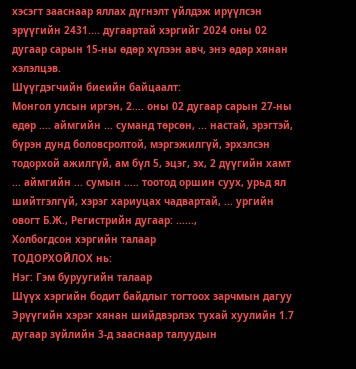хэсэгт зааснаар яллах дүгнэлт үйлдэж ирүүлсэн эрүүгийн 2431.... дугаартай хэргийг 2024 оны 02 дугаар сарын 15-ны өдөр хүлээн авч, энэ өдөр хянан хэлэлцэв.
Шүүгдэгчийн биеийн байцаалт:
Монгол улсын иргэн, 2.... оны 02 дугаар сарын 27-ны өдөр .... аймгийн ... суманд төрсөн, ... настай, эрэгтэй, бүрэн дунд боловсролтой, мэргэжилгүй, эрхэлсэн тодорхой ажилгүй, ам бүл 5, эцэг, эх, 2 дүүгийн хамт ... аймгийн ... сумын ..... тоотод оршин суух, урьд ял шийтгэлгүй, хэрэг хариуцах чадвартай, ... ургийн овогт Б.Ж., Регистрийн дугаар: ......,
Холбогдсон хэргийн талаар
ТОДОРХОЙЛОХ нь:
Нэг: Гэм буруугийн талаар
Шүүх хэргийн бодит байдлыг тогтоох зарчмын дагуу Эрүүгийн хэрэг хянан шийдвэрлэх тухай хуулийн 1.7 дугаар зүйлийн 3-д зааснаар талуудын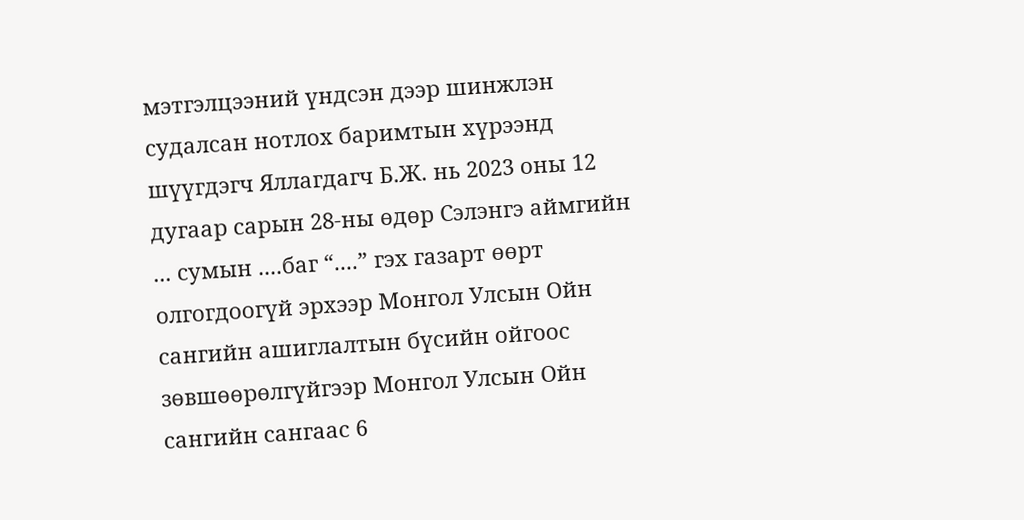мэтгэлцээний үндсэн дээр шинжлэн судалсан нотлох баримтын хүрээнд шүүгдэгч Яллагдагч Б.Ж. нь 2023 оны 12 дугаар сарын 28-ны өдөр Сэлэнгэ аймгийн ... сумын ....баг “....” гэх газарт өөрт олгогдоогүй эрхээр Монгол Улсын Ойн сангийн ашиглалтын бүсийн ойгоос зөвшөөрөлгүйгээр Монгол Улсын Ойн сангийн сангаас 6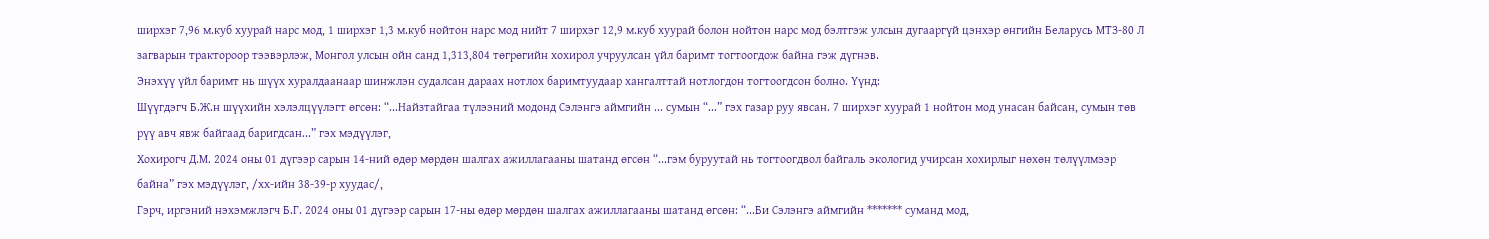ширхэг 7,96 м.куб хуурай нарс мод, 1 ширхэг 1,3 м.куб нойтон нарс мод нийт 7 ширхэг 12,9 м.куб хуурай болон нойтон нарс мод бэлтгэж улсын дугааргүй цэнхэр өнгийн Беларусь МТЗ-80 Л загварын трактороор тээвэрлэж, Монгол улсын ойн санд 1,313,804 төгрөгийн хохирол учруулсан үйл баримт тогтоогдож байна гэж дүгнэв.
Энэхүү үйл баримт нь шүүх хуралдаанаар шинжлэн судалсан дараах нотлох баримтуудаар хангалттай нотлогдон тогтоогдсон болно. Үүнд:
Шүүгдэгч Б.Ж.н шүүхийн хэлэлцүүлэгт өгсөн: “...Найзтайгаа түлээний модонд Сэлэнгэ аймгийн ... сумын “...” гэх газар руу явсан. 7 ширхэг хуурай 1 нойтон мод унасан байсан, сумын төв рүү авч явж байгаад баригдсан...” гэх мэдүүлэг,
Хохирогч Д.М. 2024 оны 01 дүгээр сарын 14-ний өдөр мөрдөн шалгах ажиллагааны шатанд өгсөн “...гэм буруутай нь тогтоогдвол байгаль экологид учирсан хохирлыг нөхөн төлүүлмээр байна” гэх мэдүүлэг, /хх-ийн 38-39-р хуудас/,
Гэрч, иргэний нэхэмжлэгч Б.Г. 2024 оны 01 дүгээр сарын 17-ны өдөр мөрдөн шалгах ажиллагааны шатанд өгсөн: “...Би Сэлэнгэ аймгийн ******* суманд мод,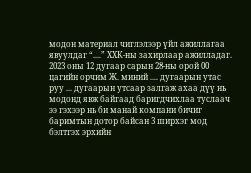модон материал чиглэлээр үйл ажиллагаа явуулдаг “....” ХХК-ны захирлаар ажилладаг. 2023 оны 12 дугаар сарын 28-ны орой 00 цагийн орчим Ж. миний .... дугаарын утас руу ... дугаарын утсаар залгаж ахаа дүү нь модонд явж байгаад баригдчихлаа туслаач ээ гэхээр нь би манай компани бичиг баримтын дотор байсан 3 ширхэг мод бэлтгэх эрхийн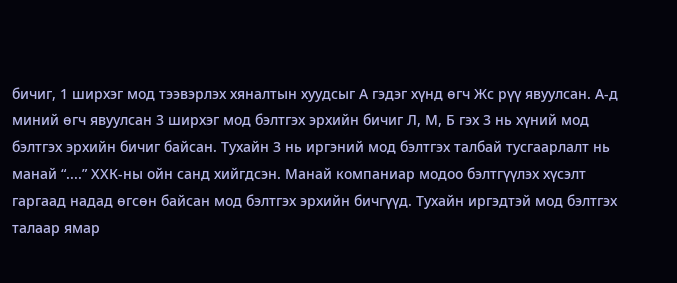бичиг, 1 ширхэг мод тээвэрлэх хяналтын хуудсыг А гэдэг хүнд өгч Жс рүү явуулсан. А-д миний өгч явуулсан 3 ширхэг мод бэлтгэх эрхийн бичиг Л, М, Б гэх 3 нь хүний мод бэлтгэх эрхийн бичиг байсан. Тухайн 3 нь иргэний мод бэлтгэх талбай тусгаарлалт нь манай “....” ХХК-ны ойн санд хийгдсэн. Манай компаниар модоо бэлтгүүлэх хүсэлт гаргаад надад өгсөн байсан мод бэлтгэх эрхийн бичгүүд. Тухайн иргэдтэй мод бэлтгэх талаар ямар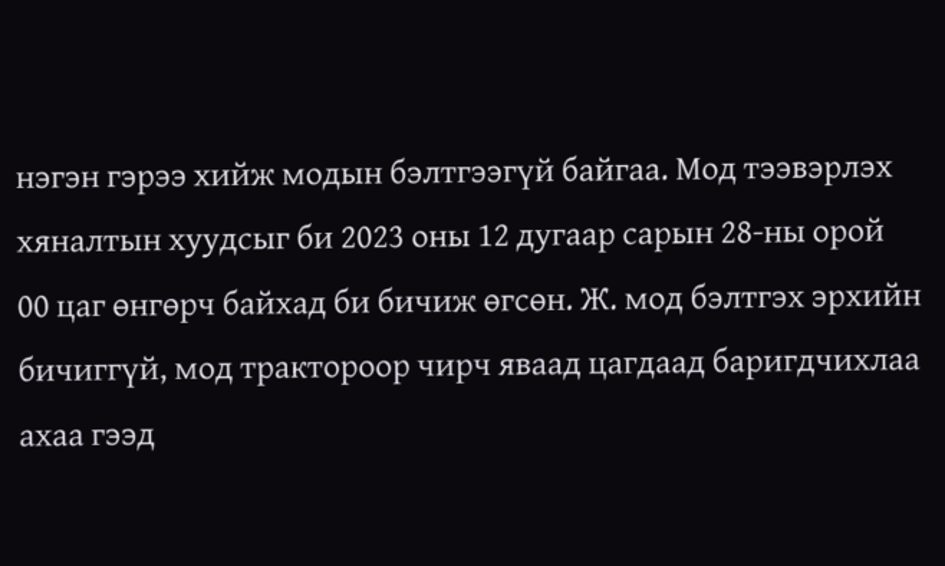нэгэн гэрээ хийж модын бэлтгээгүй байгаа. Мод тээвэрлэх хяналтын хуудсыг би 2023 оны 12 дугаар сарын 28-ны орой 00 цаг өнгөрч байхад би бичиж өгсөн. Ж. мод бэлтгэх эрхийн бичиггүй, мод трактороор чирч яваад цагдаад баригдчихлаа ахаа гээд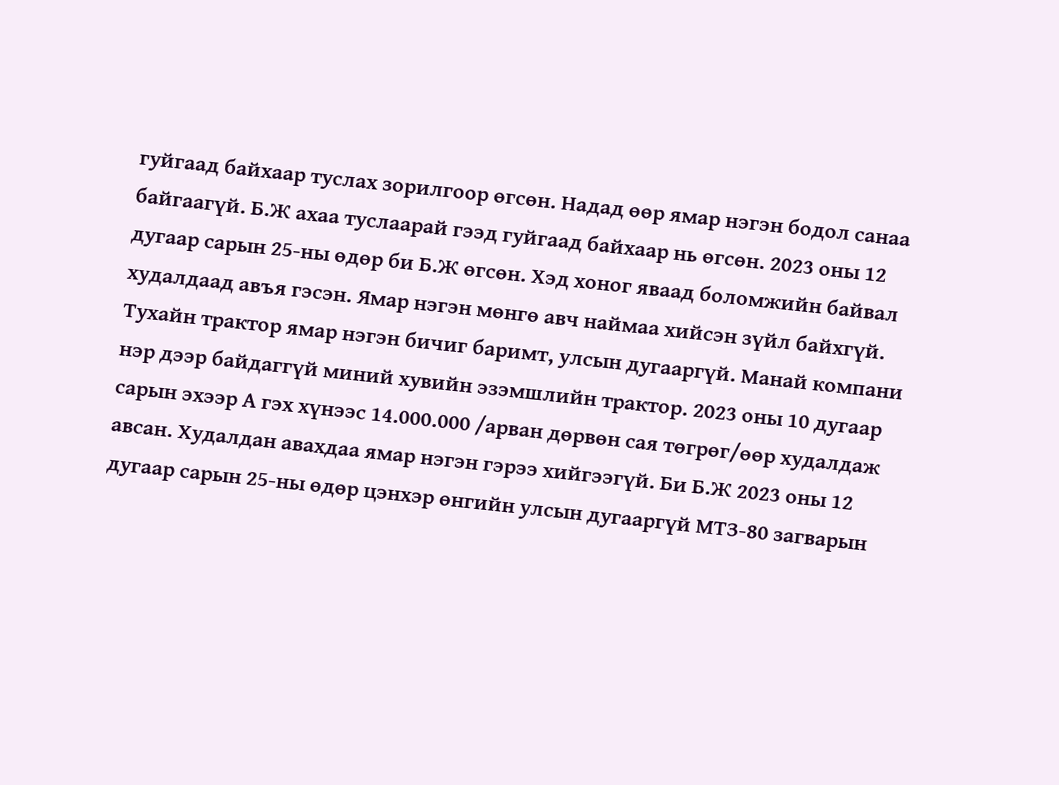гуйгаад байхаар туслах зорилгоор өгсөн. Надад өөр ямар нэгэн бодол санаа байгаагүй. Б.Ж ахаа туслаарай гээд гуйгаад байхаар нь өгсөн. 2023 оны 12 дугаар сарын 25-ны өдөр би Б.Ж өгсөн. Хэд хоног яваад боломжийн байвал худалдаад авъя гэсэн. Ямар нэгэн мөнгө авч наймаа хийсэн зүйл байхгүй. Тухайн трактор ямар нэгэн бичиг баримт, улсын дугааргүй. Манай компани нэр дээр байдаггүй миний хувийн эзэмшлийн трактор. 2023 оны 10 дугаар сарын эхээр А гэх хүнээс 14.000.000 /арван дөрвөн сая төгрөг/өөр худалдаж авсан. Худалдан авахдаа ямар нэгэн гэрээ хийгээгүй. Би Б.Ж 2023 оны 12 дугаар сарын 25-ны өдөр цэнхэр өнгийн улсын дугааргүй МТЗ-80 загварын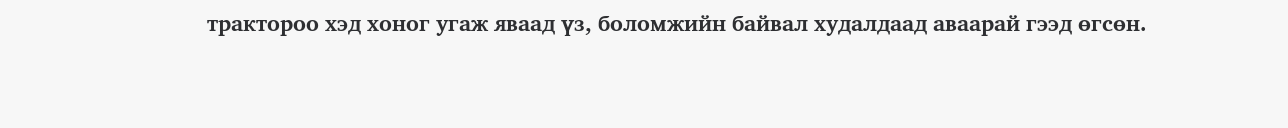трактороо хэд хоног угаж яваад үз, боломжийн байвал худалдаад аваарай гээд өгсөн.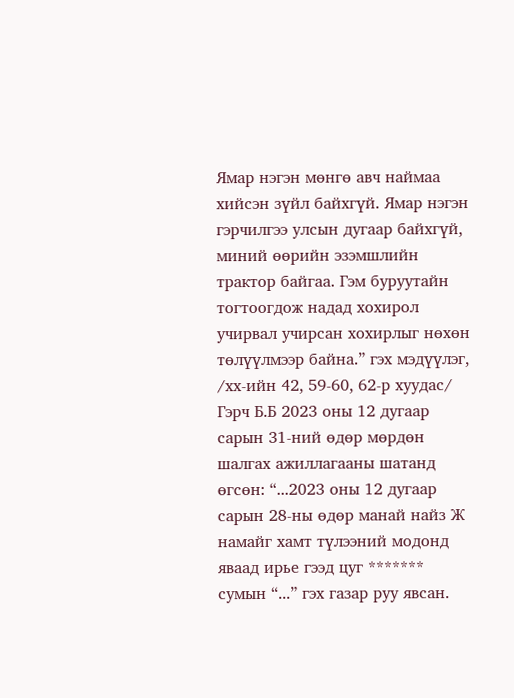Ямар нэгэн мөнгө авч наймаа хийсэн зүйл байхгүй. Ямар нэгэн гэрчилгээ улсын дугаар байхгүй, миний өөрийн эзэмшлийн трактор байгаа. Гэм буруутайн тогтоогдож надад хохирол учирвал учирсан хохирлыг нөхөн төлүүлмээр байна.” гэх мэдүүлэг, /хх-ийн 42, 59-60, 62-р хуудас/
Гэрч Б.Б 2023 оны 12 дугаар сарын 31-ний өдөр мөрдөн шалгах ажиллагааны шатанд өгсөн: “...2023 оны 12 дугаар сарын 28-ны өдөр манай найз Ж намайг хамт түлээний модонд яваад ирье гээд цуг ******* сумын “...” гэх газар руу явсан.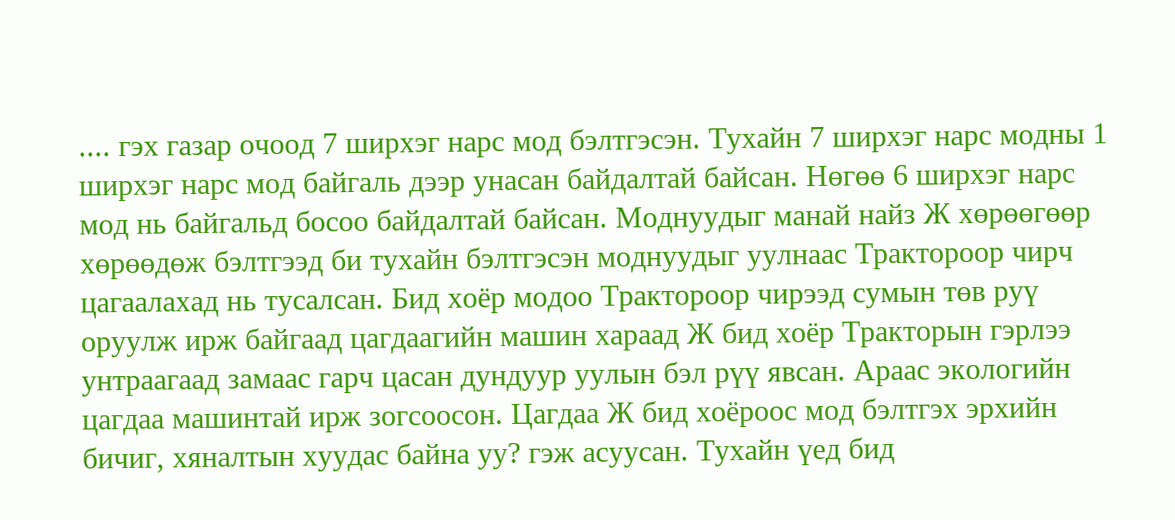.... гэх газар очоод 7 ширхэг нарс мод бэлтгэсэн. Тухайн 7 ширхэг нарс модны 1 ширхэг нарс мод байгаль дээр унасан байдалтай байсан. Нөгөө 6 ширхэг нарс мод нь байгальд босоо байдалтай байсан. Моднуудыг манай найз Ж хөрөөгөөр хөрөөдөж бэлтгээд би тухайн бэлтгэсэн моднуудыг уулнаас Трактороор чирч цагаалахад нь тусалсан. Бид хоёр модоо Трактороор чирээд сумын төв руү оруулж ирж байгаад цагдаагийн машин хараад Ж бид хоёр Тракторын гэрлээ унтраагаад замаас гарч цасан дундуур уулын бэл рүү явсан. Араас экологийн цагдаа машинтай ирж зогсоосон. Цагдаа Ж бид хоёроос мод бэлтгэх эрхийн бичиг, хяналтын хуудас байна уу? гэж асуусан. Тухайн үед бид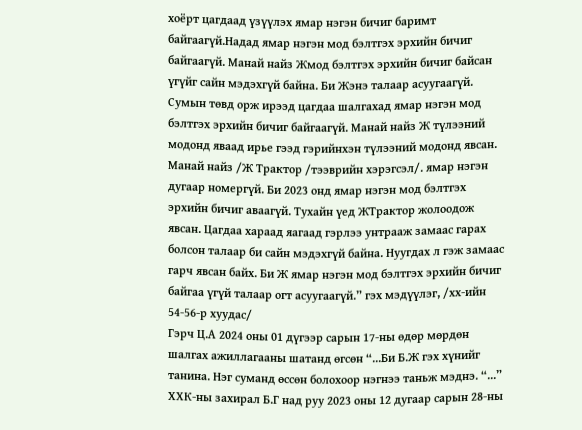хоёрт цагдаад үзүүлэх ямар нэгэн бичиг баримт байгаагүй.Надад ямар нэгэн мод бэлтгэх эрхийн бичиг байгаагүй. Манай найз Жмод бэлтгэх эрхийн бичиг байсан үгүйг сайн мэдэхгүй байна. Би Жэнэ талаар асуугаагүй. Сумын төвд орж ирээд цагдаа шалгахад ямар нэгэн мод бэлтгэх эрхийн бичиг байгаагүй. Манай найз Ж түлээний модонд яваад ирье гээд гэрийнхэн түлээний модонд явсан. Манай найз /Ж Трактор /тээврийн хэрэгсэл/. ямар нэгэн дугаар номергүй. Би 2023 онд ямар нэгэн мод бэлтгэх эрхийн бичиг аваагүй. Тухайн үед ЖТрактор жолоодож явсан. Цагдаа хараад яагаад гэрлээ унтрааж замаас гарах болсон талаар би сайн мэдэхгүй байна. Нуугдах л гэж замаас гарч явсан байх. Би Ж ямар нэгэн мод бэлтгэх эрхийн бичиг байгаа үгүй талаар огт асуугаагүй.” гэх мэдүүлэг, /хх-ийн 54-56-р хуудас/
Гэрч Ц.А 2024 оны 01 дүгээр сарын 17-ны өдөр мөрдөн шалгах ажиллагааны шатанд өгсөн “...Би Б.Ж гэх хүнийг танина. Нэг суманд өссөн болохоор нэгнээ таньж мэднэ. “...” ХХК-ны захирал Б.Г над руу 2023 оны 12 дугаар сарын 28-ны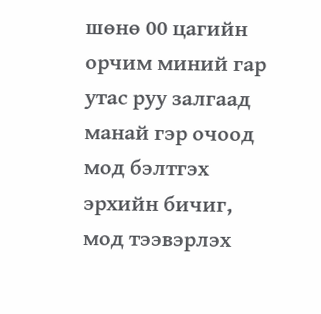шөнө 00 цагийн орчим миний гар утас руу залгаад манай гэр очоод мод бэлтгэх эрхийн бичиг, мод тээвэрлэх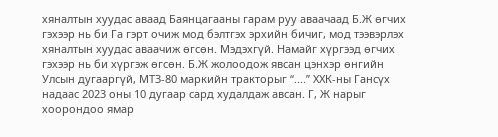хяналтын хуудас аваад Баянцагааны гарам руу аваачаад Б.Ж өгчих гэхээр нь би Га гэрт очиж мод бэлтгэх эрхийн бичиг, мод тээвэрлэх хяналтын хуудас аваачиж өгсөн. Мэдэхгүй. Намайг хүргээд өгчих гэхээр нь би хүргэж өгсөн. Б.Ж жолоодож явсан цэнхэр өнгийн Улсын дугааргүй, МТЗ-80 маркийн тракторыг “....” ХХК-ны Гансүх надаас 2023 оны 10 дугаар сард худалдаж авсан. Г, Ж нарыг хоорондоо ямар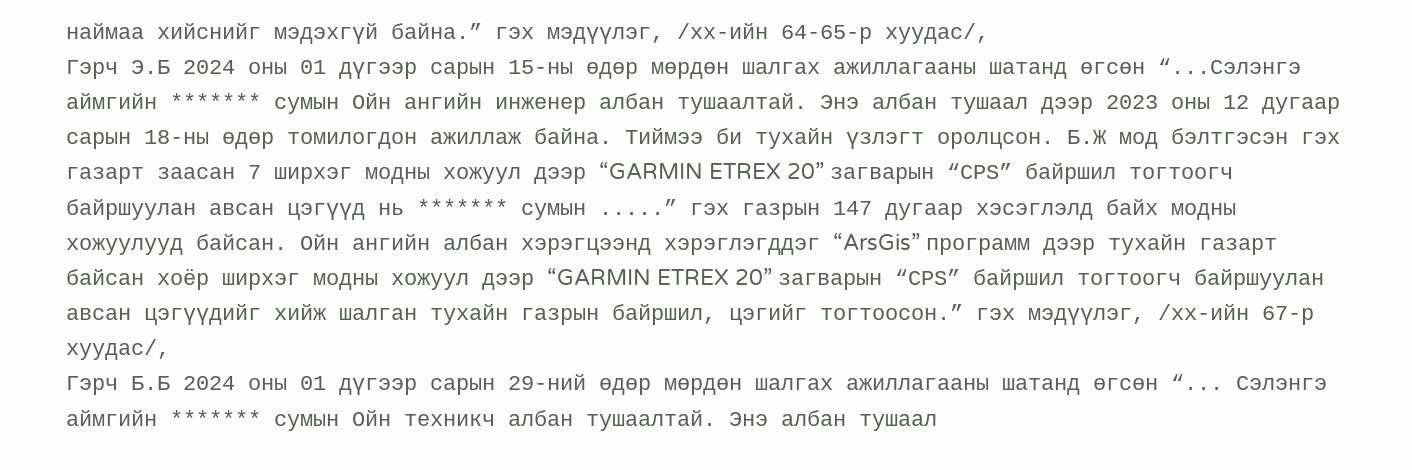наймаа хийснийг мэдэхгүй байна.” гэх мэдүүлэг, /хх-ийн 64-65-р хуудас/,
Гэрч Э.Б 2024 оны 01 дүгээр сарын 15-ны өдөр мөрдөн шалгах ажиллагааны шатанд өгсөн “...Сэлэнгэ аймгийн ******* сумын Ойн ангийн инженер албан тушаалтай. Энэ албан тушаал дээр 2023 оны 12 дугаар сарын 18-ны өдөр томилогдон ажиллаж байна. Тиймээ би тухайн үзлэгт оролцсон. Б.Ж мод бэлтгэсэн гэх газарт заасан 7 ширхэг модны хожуул дээр “GARMIN ETREX 20” загварын “СРS” байршил тогтоогч байршуулан авсан цэгүүд нь ******* сумын .....” гэх газрын 147 дугаар хэсэглэлд байх модны хожуулууд байсан. Ойн ангийн албан хэрэгцээнд хэрэглэгддэг “ArsGis” программ дээр тухайн газарт байсан хоёр ширхэг модны хожуул дээр “GARMIN ETREX 20” загварын “СРS” байршил тогтоогч байршуулан авсан цэгүүдийг хийж шалган тухайн газрын байршил, цэгийг тогтоосон.” гэх мэдүүлэг, /хх-ийн 67-р хуудас/,
Гэрч Б.Б 2024 оны 01 дүгээр сарын 29-ний өдөр мөрдөн шалгах ажиллагааны шатанд өгсөн “... Сэлэнгэ аймгийн ******* сумын Ойн техникч албан тушаалтай. Энэ албан тушаал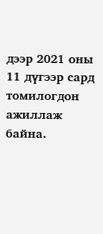дээр 2021 оны 11 дүгээр сард томилогдон ажиллаж байна.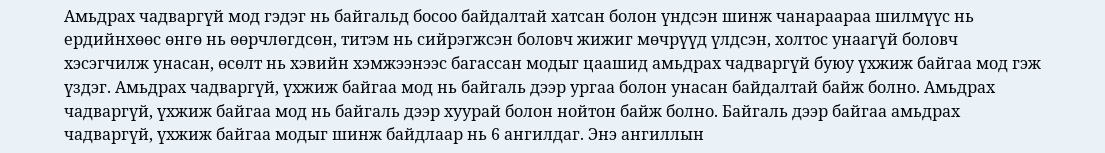Амьдрах чадваргүй мод гэдэг нь байгальд босоо байдалтай хатсан болон үндсэн шинж чанараараа шилмүүс нь ердийнхөөс өнгө нь өөрчлөгдсөн, титэм нь сийрэгжсэн боловч жижиг мөчрүүд үлдсэн, холтос унаагүй боловч хэсэгчилж унасан, өсөлт нь хэвийн хэмжээнээс багассан модыг цаашид амьдрах чадваргүй буюу үхжиж байгаа мод гэж үздэг. Амьдрах чадваргүй, үхжиж байгаа мод нь байгаль дээр ургаа болон унасан байдалтай байж болно. Амьдрах чадваргүй, үхжиж байгаа мод нь байгаль дээр хуурай болон нойтон байж болно. Байгаль дээр байгаа амьдрах чадваргүй, үхжиж байгаа модыг шинж байдлаар нь 6 ангилдаг. Энэ ангиллын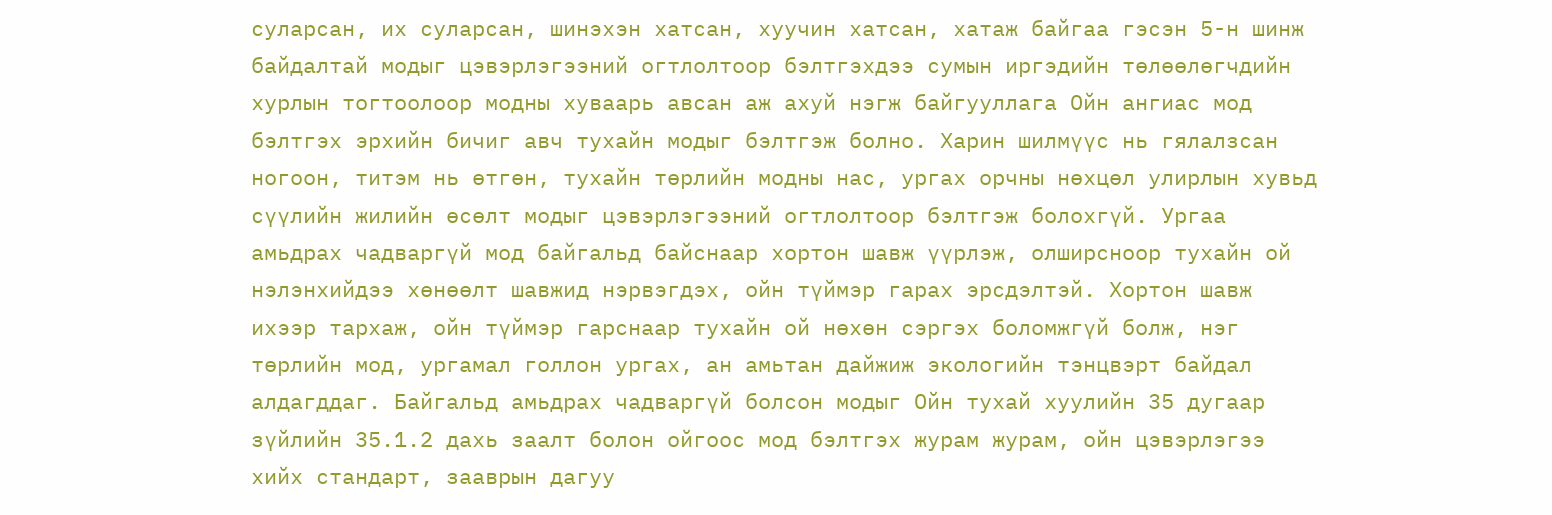суларсан, их суларсан, шинэхэн хатсан, хуучин хатсан, хатаж байгаа гэсэн 5-н шинж байдалтай модыг цэвэрлэгээний огтлолтоор бэлтгэхдээ сумын иргэдийн төлөөлөгчдийн хурлын тогтоолоор модны хуваарь авсан аж ахуй нэгж байгууллага Ойн ангиас мод бэлтгэх эрхийн бичиг авч тухайн модыг бэлтгэж болно. Харин шилмүүс нь гялалзсан ногоон, титэм нь өтгөн, тухайн төрлийн модны нас, ургах орчны нөхцөл улирлын хувьд сүүлийн жилийн өсөлт модыг цэвэрлэгээний огтлолтоор бэлтгэж болохгүй. Ургаа амьдрах чадваргүй мод байгальд байснаар хортон шавж үүрлэж, олширсноор тухайн ой нэлэнхийдээ хөнөөлт шавжид нэрвэгдэх, ойн түймэр гарах эрсдэлтэй. Хортон шавж ихээр тархаж, ойн түймэр гарснаар тухайн ой нөхөн сэргэх боломжгүй болж, нэг төрлийн мод, ургамал голлон ургах, ан амьтан дайжиж экологийн тэнцвэрт байдал алдагддаг. Байгальд амьдрах чадваргүй болсон модыг Ойн тухай хуулийн 35 дугаар зүйлийн 35.1.2 дахь заалт болон ойгоос мод бэлтгэх журам журам, ойн цэвэрлэгээ хийх стандарт, зааврын дагуу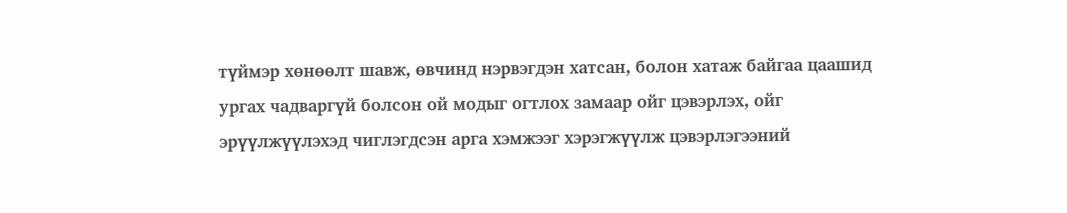түймэр хөнөөлт шавж, өвчинд нэрвэгдэн хатсан, болон хатаж байгаа цаашид ургах чадваргүй болсон ой модыг огтлох замаар ойг цэвэрлэх, ойг эрүүлжүүлэхэд чиглэгдсэн арга хэмжээг хэрэгжүүлж цэвэрлэгээний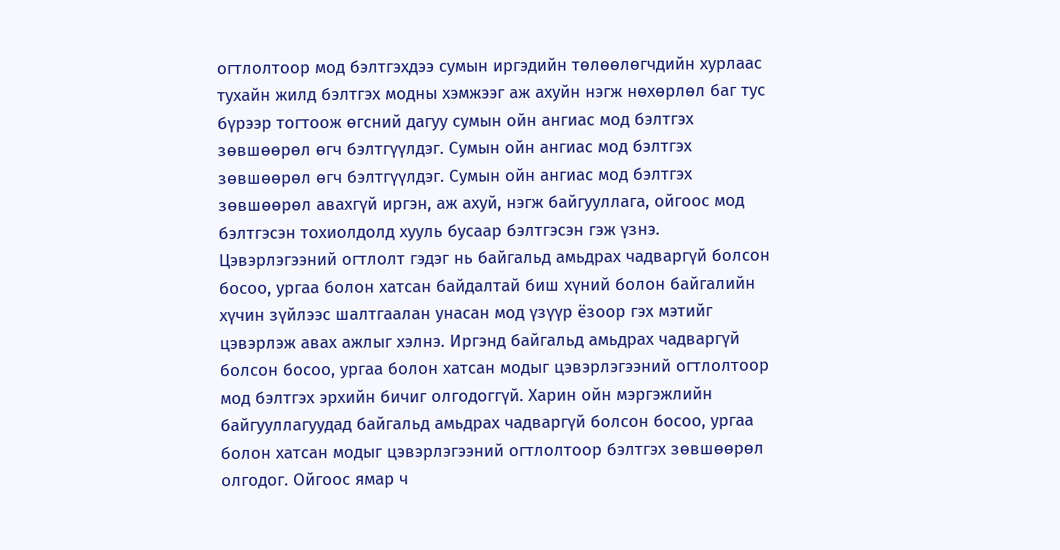огтлолтоор мод бэлтгэхдээ сумын иргэдийн төлөөлөгчдийн хурлаас тухайн жилд бэлтгэх модны хэмжээг аж ахуйн нэгж нөхөрлөл баг тус бүрээр тогтоож өгсний дагуу сумын ойн ангиас мод бэлтгэх зөвшөөрөл өгч бэлтгүүлдэг. Сумын ойн ангиас мод бэлтгэх зөвшөөрөл өгч бэлтгүүлдэг. Сумын ойн ангиас мод бэлтгэх зөвшөөрөл авахгүй иргэн, аж ахуй, нэгж байгууллага, ойгоос мод бэлтгэсэн тохиолдолд хууль бусаар бэлтгэсэн гэж үзнэ. Цэвэрлэгээний огтлолт гэдэг нь байгальд амьдрах чадваргүй болсон босоо, ургаа болон хатсан байдалтай биш хүний болон байгалийн хүчин зүйлээс шалтгаалан унасан мод үзүүр ёзоор гэх мэтийг цэвэрлэж авах ажлыг хэлнэ. Иргэнд байгальд амьдрах чадваргүй болсон босоо, ургаа болон хатсан модыг цэвэрлэгээний огтлолтоор мод бэлтгэх эрхийн бичиг олгодоггүй. Харин ойн мэргэжлийн байгууллагуудад байгальд амьдрах чадваргүй болсон босоо, ургаа болон хатсан модыг цэвэрлэгээний огтлолтоор бэлтгэх зөвшөөрөл олгодог. Ойгоос ямар ч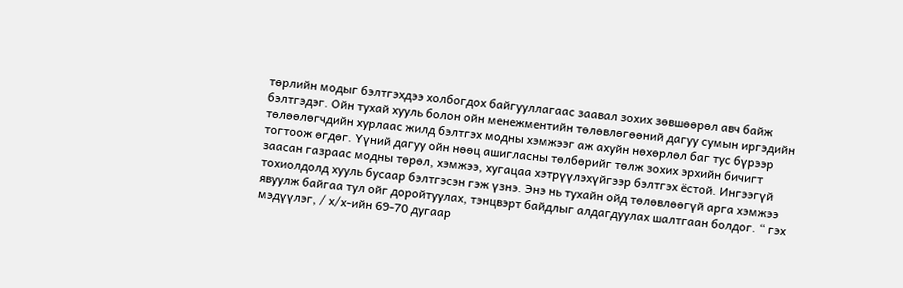төрлийн модыг бэлтгэхдээ холбогдох байгууллагаас заавал зохих зөвшөөрөл авч байж бэлтгэдэг. Ойн тухай хууль болон ойн менежментийн төлөвлөгөөний дагуу сумын иргэдийн төлөөлөгчдийн хурлаас жилд бэлтгэх модны хэмжээг аж ахуйн нөхөрлөл баг тус бүрээр тогтоож өгдөг. Үүний дагуу ойн нөөц ашигласны төлбөрийг төлж зохих эрхийн бичигт заасан газраас модны төрөл, хэмжээ, хугацаа хэтрүүлэхүйгээр бэлтгэх ёстой. Ингээгүй тохиолдолд хууль бусаар бэлтгэсэн гэж үзнэ. Энэ нь тухайн ойд төлөвлөөгүй арга хэмжээ явуулж байгаа тул ойг доройтуулах, тэнцвэрт байдлыг алдагдуулах шалтгаан болдог. “ гэх мэдүүлэг, / х/х-ийн 69-70 дугаар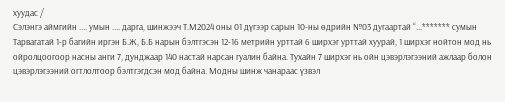хуудас /
Сэлэнгэ аймгийн .... умын .... дарга, шинжээч Т.М2024 оны 01 дүгээр сарын 10-ны өдрийн №03 дугаартай “...******* сумын Тарвагатай 1-р багийн иргэн Б.Ж, Б.Б нарын бэлтгэсэн 12-16 метрийн урттай 6 ширхэг урттай хуурай, 1 ширхэг нойтон мод нь ойролцоогоор насны анги 7, дунджаар 140 настай нарсан гуалин байна. Тухайн 7 ширхэг нь ойн цэвэрлэгээний ажлаар болон цэвэрлэгээний огтлолтоор бэлтгэгдсэн мод байна. Модны шинж чанараас үзвэл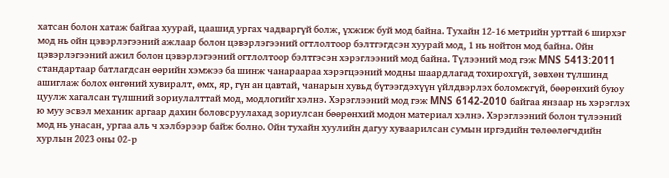хатсан болон хатаж байгаа хуурай, цаашид ургах чадваргүй болж, үхжиж буй мод байна. Тухайн 12-16 метрийн урттай 6 ширхэг мод нь ойн цэвэрлэгээний ажлаар болон цэвэрлэгээний огтлолтоор бэлтгэгдсэн хуурай мод, 1 нь нойтон мод байна. Ойн цэвэрлэгээний ажил болон цэвэрлэгээний огтлолтоор бэлтгэсэн хэрэглээний мод байна. Түлээний мод гэж MNS 5413:2011 стандартаар батлагдсан өөрийн хэмжээ ба шинж чанараараа хэрэгцээний модны шаардлагад тохирохгүй, зөвхөн түлшинд ашиглаж болох өнгөний хувиралт, өмх, яр, гүн ан цавтай, чанарын хувьд бүтээгдэхүүн үйлдвэрлэх боломжгүй, бөөрөнхий буюу цуулж хагалсан түлшний зориулалттай мод, модлогийг хэлнэ. Хэрэглээний мод гэж MNS 6142-2010 байгаа янзаар нь хэрэглэх ю муу эсвэл механик аргаар дахин боловсруулахад зориулсан бөөрөнхий модон материал хэлнэ. Хэрэглээний болон түлээний мод нь унасан, ургаа аль ч хэлбэрээр байж болно. Ойн тухайн хуулийн дагуу хуваарилсан сумын иргэдийн төлөөлөгчдийн хурлын 2023 оны 02-р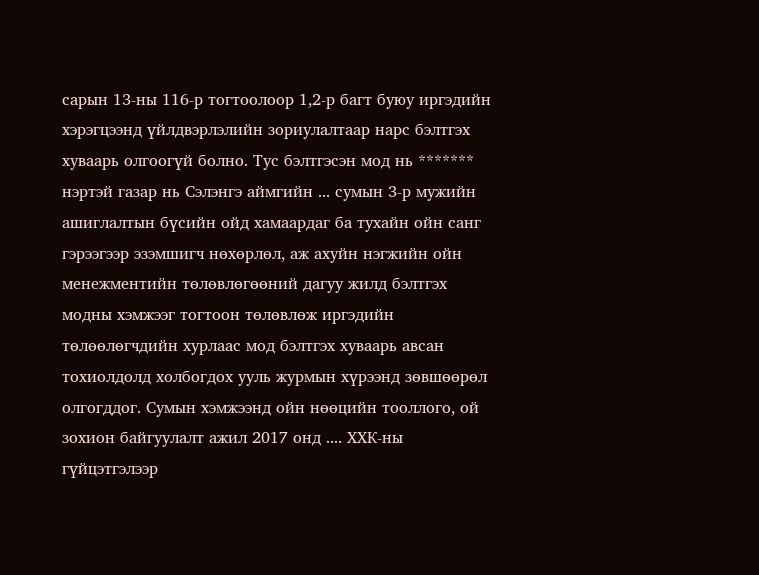сарын 13-ны 116-р тогтоолоор 1,2-р багт буюу иргэдийн хэрэгцээнд үйлдвэрлэлийн зориулалтаар нарс бэлтгэх хуваарь олгоогүй болно. Тус бэлтгэсэн мод нь ******* нэртэй газар нь Сэлэнгэ аймгийн ... сумын 3-р мужийн ашиглалтын бүсийн ойд хамаардаг ба тухайн ойн санг гэрээгээр эзэмшигч нөхөрлөл, аж ахуйн нэгжийн ойн менежментийн төлөвлөгөөний дагуу жилд бэлтгэх модны хэмжээг тогтоон төлөвлөж иргэдийн төлөөлөгчдийн хурлаас мод бэлтгэх хуваарь авсан тохиолдолд холбогдох ууль журмын хүрээнд зөвшөөрөл олгогддог. Сумын хэмжээнд ойн нөөцийн тооллого, ой зохион байгуулалт ажил 2017 онд .... ХХК-ны гүйцэтгэлээр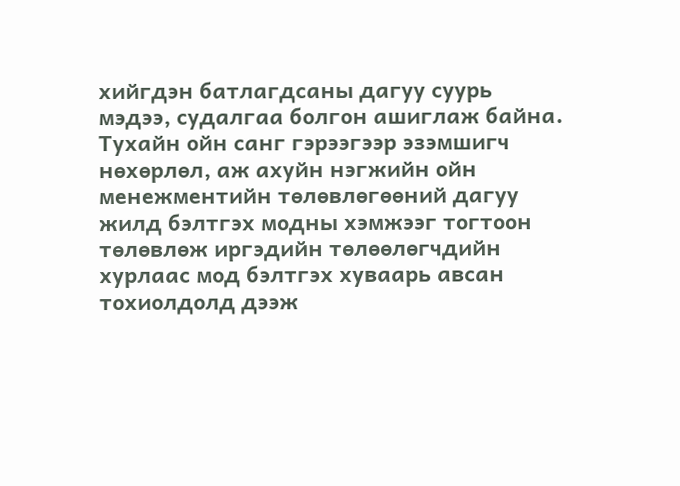хийгдэн батлагдсаны дагуу суурь мэдээ, судалгаа болгон ашиглаж байна. Тухайн ойн санг гэрээгээр эзэмшигч нөхөрлөл, аж ахуйн нэгжийн ойн менежментийн төлөвлөгөөний дагуу жилд бэлтгэх модны хэмжээг тогтоон төлөвлөж иргэдийн төлөөлөгчдийн хурлаас мод бэлтгэх хуваарь авсан тохиолдолд дээж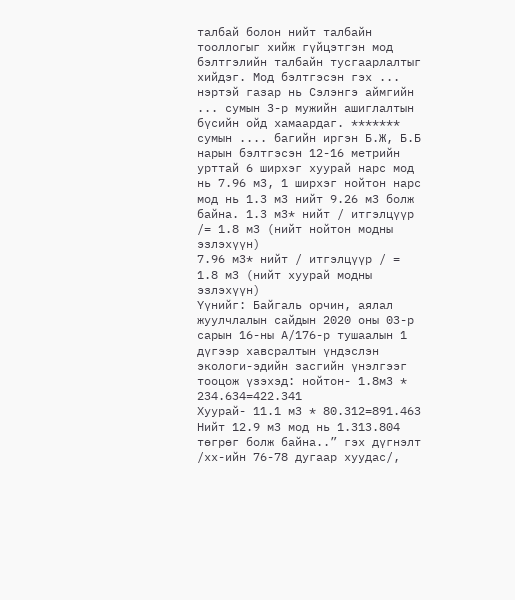талбай болон нийт талбайн тооллогыг хийж гүйцэтгэн мод бэлтгэлийн талбайн тусгаарлалтыг хийдэг. Мод бэлтгэсэн гэх ... нэртэй газар нь Сэлэнгэ аймгийн ... сумын 3-р мужийн ашиглалтын бүсийн ойд хамаардаг. ******* сумын .... багийн иргэн Б.Ж, Б.Б нарын бэлтгэсэн 12-16 метрийн урттай 6 ширхэг хуурай нарс мод нь 7.96 м3, 1 ширхэг нойтон нарс мод нь 1.3 м3 нийт 9.26 м3 болж байна. 1.3 м3* нийт / итгэлцүүр /= 1.8 м3 (нийт нойтон модны эзлэхүүн)
7.96 м3* нийт / итгэлцүүр / = 1.8 м3 (нийт хуурай модны эзлэхүүн)
Үүнийг: Байгаль орчин, аялал жуулчлалын сайдын 2020 оны 03-р сарын 16-ны А/176-р тушаалын 1 дүгээр хавсралтын үндэслэн экологи-эдийн засгийн үнэлгээг тооцож үзэхэд: нойтон- 1.8м3 * 234.634=422.341
Хуурай- 11.1 м3 * 80.312=891.463
Нийт 12.9 м3 мод нь 1.313.804 төгрөг болж байна..” гэх дүгнэлт /хх-ийн 76-78 дугаар хуудас/,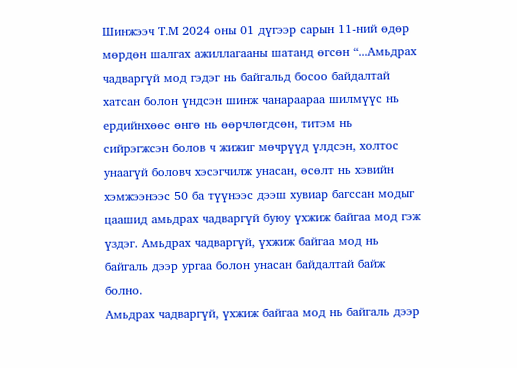Шинжээч Т.М 2024 оны 01 дүгээр сарын 11-ний өдөр мөрдөн шалгах ажиллагааны шатанд өгсөн “...Амьдрах чадваргүй мод гэдэг нь байгальд босоо байдалтай хатсан болон үндсэн шинж чанараараа шилмүүс нь ердийнхөөс өнгө нь өөрчлөгдсөн, титэм нь сийрэгжсэн болов ч жижиг мөчрүүд үлдсэн, холтос унаагүй боловч хэсэгчилж унасан, өсөлт нь хэвийн хэмжээнээс 50 ба түүнээс дээш хувиар багссан модыг цаашид амьдрах чадваргүй буюу үхжиж байгаа мод гэж үздэг. Амьдрах чадваргүй, үхжиж байгаа мод нь байгаль дээр ургаа болон унасан байдалтай байж болно.
Амьдрах чадваргүй, үхжиж байгаа мод нь байгаль дээр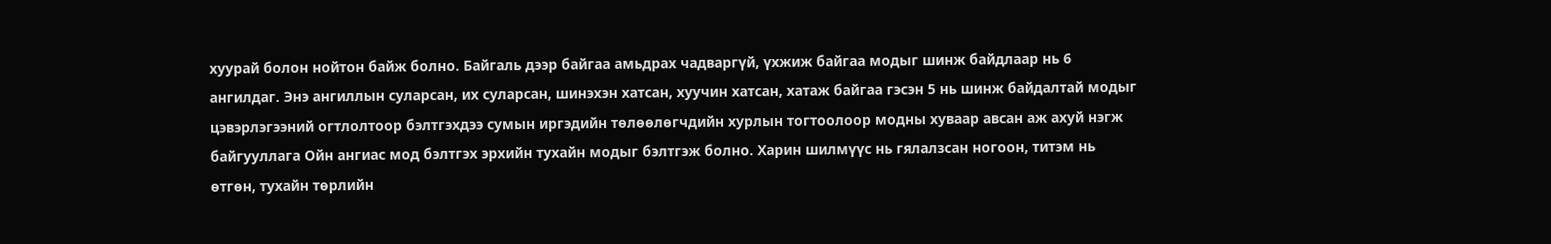хуурай болон нойтон байж болно. Байгаль дээр байгаа амьдрах чадваргүй, үхжиж байгаа модыг шинж байдлаар нь 6 ангилдаг. Энэ ангиллын суларсан, их суларсан, шинэхэн хатсан, хуучин хатсан, хатаж байгаа гэсэн 5 нь шинж байдалтай модыг цэвэрлэгээний огтлолтоор бэлтгэхдээ сумын иргэдийн төлөөлөгчдийн хурлын тогтоолоор модны хуваар авсан аж ахуй нэгж байгууллага Ойн ангиас мод бэлтгэх эрхийн тухайн модыг бэлтгэж болно. Харин шилмүүс нь гялалзсан ногоон, титэм нь өтгөн, тухайн төрлийн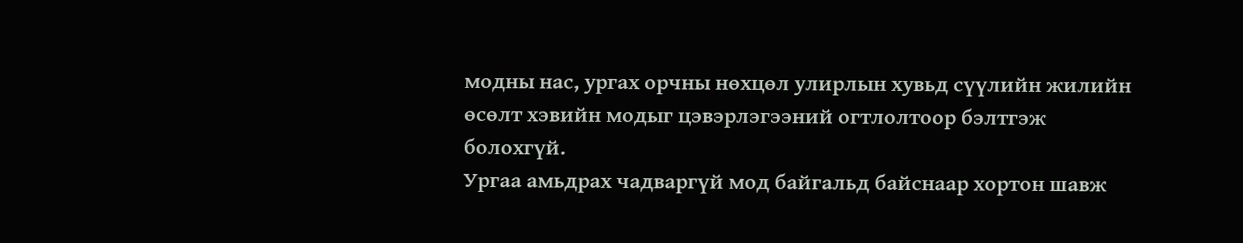модны нас, ургах орчны нөхцөл улирлын хувьд сүүлийн жилийн өсөлт хэвийн модыг цэвэрлэгээний огтлолтоор бэлтгэж болохгүй.
Ургаа амьдрах чадваргүй мод байгальд байснаар хортон шавж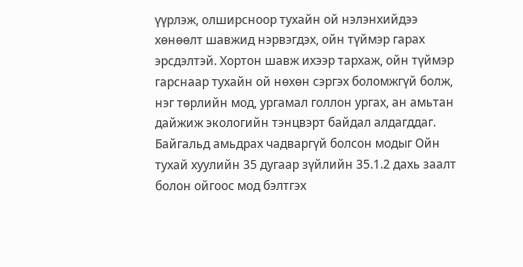үүрлэж, олширсноор тухайн ой нэлэнхийдээ хөнөөлт шавжид нэрвэгдэх, ойн түймэр гарах эрсдэлтэй. Хортон шавж ихээр тархаж, ойн түймэр гарснаар тухайн ой нөхөн сэргэх боломжгүй болж, нэг төрлийн мод, ургамал голлон ургах, ан амьтан дайжиж экологийн тэнцвэрт байдал алдагддаг.
Байгальд амьдрах чадваргүй болсон модыг Ойн тухай хуулийн 35 дугаар зүйлийн 35.1.2 дахь заалт болон ойгоос мод бэлтгэх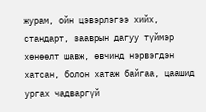журам, ойн цэвэрлэгээ хийх, стандарт, зааврын дагуу түймэр хөнөөлт шавж, өвчинд нэрвэгдэн хатсан, болон хатаж байгаа, цаашид ургах чадваргүй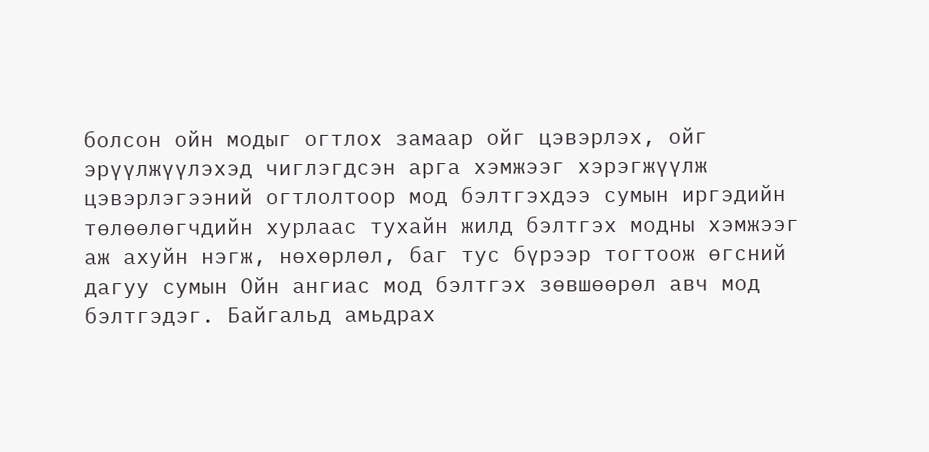болсон ойн модыг огтлох замаар ойг цэвэрлэх, ойг эрүүлжүүлэхэд чиглэгдсэн арга хэмжээг хэрэгжүүлж цэвэрлэгээний огтлолтоор мод бэлтгэхдээ сумын иргэдийн төлөөлөгчдийн хурлаас тухайн жилд бэлтгэх модны хэмжээг аж ахуйн нэгж, нөхөрлөл, баг тус бүрээр тогтоож өгсний дагуу сумын Ойн ангиас мод бэлтгэх зөвшөөрөл авч мод бэлтгэдэг. Байгальд амьдрах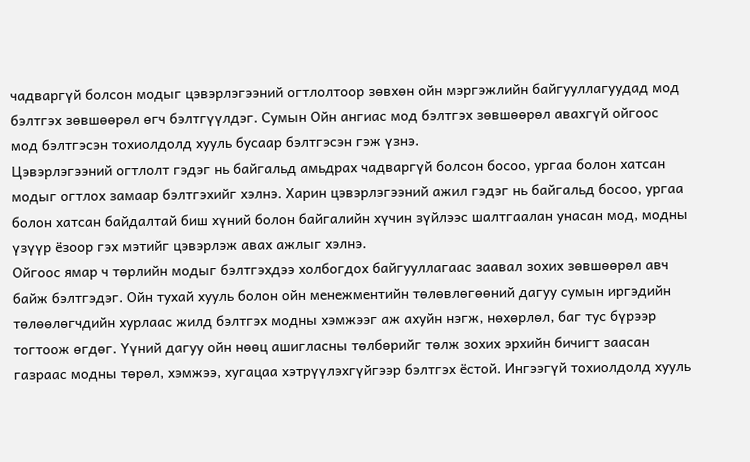чадваргүй болсон модыг цэвэрлэгээний огтлолтоор зөвхөн ойн мэргэжлийн байгууллагуудад мод бэлтгэх зөвшөөрөл өгч бэлтгүүлдэг. Сумын Ойн ангиас мод бэлтгэх зөвшөөрөл авахгүй ойгоос мод бэлтгэсэн тохиолдолд хууль бусаар бэлтгэсэн гэж үзнэ.
Цэвэрлэгээний огтлолт гэдэг нь байгальд амьдрах чадваргүй болсон босоо, ургаа болон хатсан модыг огтлох замаар бэлтгэхийг хэлнэ. Харин цэвэрлэгээний ажил гэдэг нь байгальд босоо, ургаа болон хатсан байдалтай биш хүний болон байгалийн хүчин зүйлээс шалтгаалан унасан мод, модны үзүүр ёзоор гэх мэтийг цэвэрлэж авах ажлыг хэлнэ.
Ойгоос ямар ч төрлийн модыг бэлтгэхдээ холбогдох байгууллагаас заавал зохих зөвшөөрөл авч байж бэлтгэдэг. Ойн тухай хууль болон ойн менежментийн төлөвлөгөөний дагуу сумын иргэдийн төлөөлөгчдийн хурлаас жилд бэлтгэх модны хэмжээг аж ахуйн нэгж, нөхөрлөл, баг тус бүрээр тогтоож өгдөг. Үүний дагуу ойн нөөц ашигласны төлбөрийг төлж зохих эрхийн бичигт заасан газраас модны төрөл, хэмжээ, хугацаа хэтрүүлэхгүйгээр бэлтгэх ёстой. Ингээгүй тохиолдолд хууль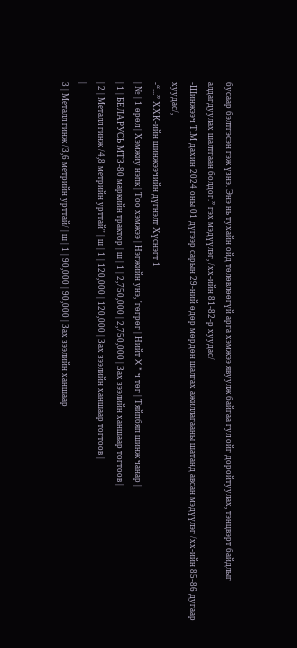бусаар бэлтгэсэн гэж үзнэ. Энэ нь тухайн ойд төлөвлөөгүй арга хэмжээ явуулж байгаа гул ойг доройтуулах, тэнцвэрт байдлыг алдагдуулах шалтгаан болдог.” гэх мэдүүлэг, /хх-ийн 81-82-р хуудас/
-Шинжээч Т.М дахин 2024 оны 01 дүгээр сарын 29-ний өдөр мөрдөн шалгах ажиллагааны шатанд авсан мэдүүлэг /хх-ийн 85-86 дугаар хуудас/,
-“...” ХХК-ийн шинжээчийн дүгнэлт Хүснэгт 1
| № | 1 өрөл | Хэмжиу нэпк | Тоо хэмжээ | Нэгжийн унэ, 'гөгрөг | Нийт X * ч төг | Тяйпбяп шинж чанар |
| 1 | БЕЛАРУСЬ МТЗ-80 маркийн трактор | ш | 1 | 2,750,000 | 2,750,000 | Зах зээлийн ханшаар тогтоов |
| 2 | Металл гинж /4,8 метрийн урттай'' | ш | 1 | 120,000 | 120,000 | Зах зээлийн ханшаар тогтоов |
|
3 | Металл гинж /3,6 метрийн урттай/ | ш | 1 | 90,000 | 90,000 | Зах зээлийн ханшаар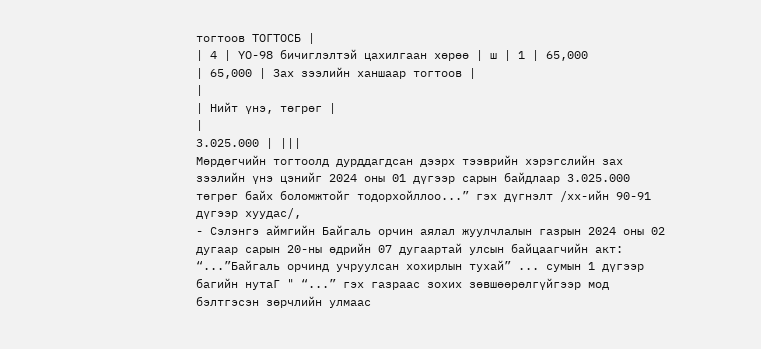тогтоов ТОГТОСБ |
| 4 | ҮО-98 бичиглэлтэй цахилгаан хөрөө | ш | 1 | 65,000
| 65,000 | Зах зээлийн ханшаар тогтоов |
|
| Нийт үнэ, төгрөг |
|
3.025.000 | |||
Мөрдөгчийн тогтоолд дурддагдсан дээрх тээврийн хэрэгслийн зах зээлийн үнэ цэнийг 2024 оны 01 дүгээр сарын байдлаар 3.025.000 төгрөг байх боломжтойг тодорхойллоо...” гэх дүгнэлт /хх-ийн 90-91 дүгээр хуудас/,
- Сэлэнгэ аймгийн Байгаль орчин аялал жуулчлалын газрын 2024 оны 02 дугаар сарын 20-ны өдрийн 07 дугаартай улсын байцаагчийн акт: “...”Байгаль орчинд учруулсан хохирлын тухай” ... сумын 1 дүгээр багийн нутаГ " “...” гэх газраас зохих зөвшөөрөлгүйгээр мод бэлтгэсэн зөрчлийн улмаас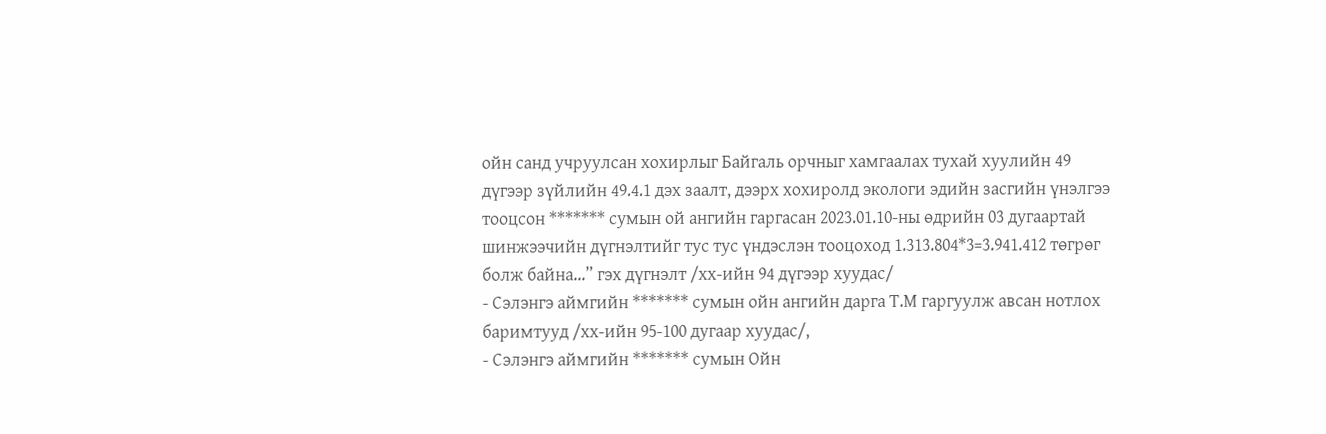ойн санд учруулсан хохирлыг Байгаль орчныг хамгаалах тухай хуулийн 49 дүгээр зүйлийн 49.4.1 дэх заалт, дээрх хохиролд экологи эдийн засгийн үнэлгээ тооцсон ******* сумын ой ангийн гаргасан 2023.01.10-ны өдрийн 03 дугаартай шинжээчийн дүгнэлтийг тус тус үндэслэн тооцоход 1.313.804*3=3.941.412 төгрөг болж байна...” гэх дүгнэлт /хх-ийн 94 дүгээр хуудас/
- Сэлэнгэ аймгийн ******* сумын ойн ангийн дарга Т.М гаргуулж авсан нотлох баримтууд /хх-ийн 95-100 дугаар хуудас/,
- Сэлэнгэ аймгийн ******* сумын Ойн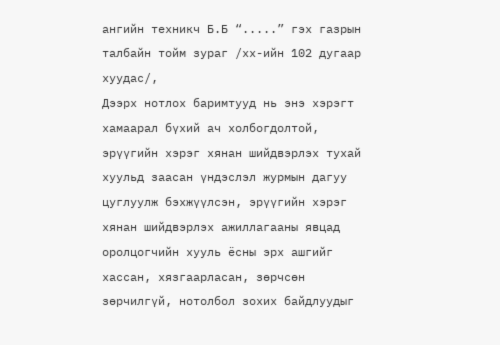ангийн техникч Б.Б “.....” гэх газрын талбайн тойм зураг /хх-ийн 102 дугаар хуудас/,
Дээрх нотлох баримтууд нь энэ хэрэгт хамаарал бүхий ач холбогдолтой, эрүүгийн хэрэг хянан шийдвэрлэх тухай хуульд заасан үндэслэл журмын дагуу цуглуулж бэхжүүлсэн, эрүүгийн хэрэг хянан шийдвэрлэх ажиллагааны явцад оролцогчийн хууль ёсны эрх ашгийг хассан, хязгаарласан, зөрчсөн зөрчилгүй, нотолбол зохих байдлуудыг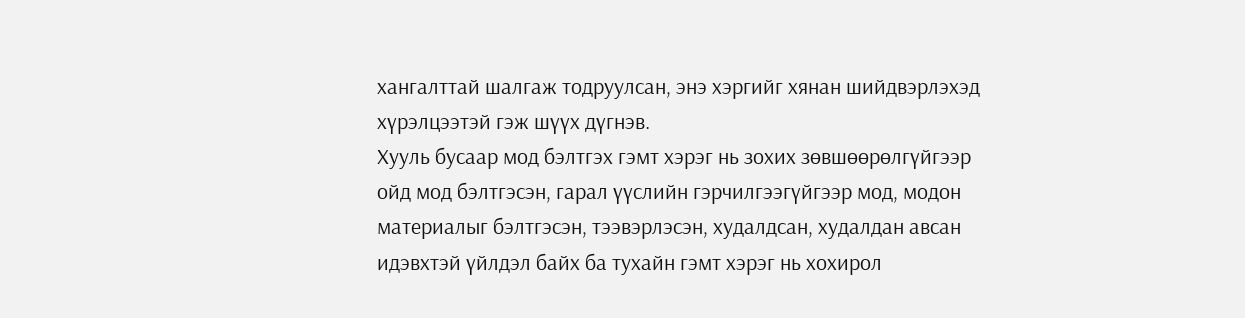хангалттай шалгаж тодруулсан, энэ хэргийг хянан шийдвэрлэхэд хүрэлцээтэй гэж шүүх дүгнэв.
Хууль бусаар мод бэлтгэх гэмт хэрэг нь зохих зөвшөөрөлгүйгээр ойд мод бэлтгэсэн, гарал үүслийн гэрчилгээгүйгээр мод, модон материалыг бэлтгэсэн, тээвэрлэсэн, худалдсан, худалдан авсан идэвхтэй үйлдэл байх ба тухайн гэмт хэрэг нь хохирол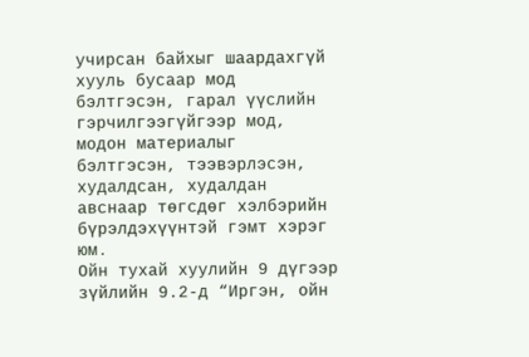учирсан байхыг шаардахгүй хууль бусаар мод бэлтгэсэн, гарал үүслийн гэрчилгээгүйгээр мод, модон материалыг бэлтгэсэн, тээвэрлэсэн, худалдсан, худалдан авснаар төгсдөг хэлбэрийн бүрэлдэхүүнтэй гэмт хэрэг юм.
Ойн тухай хуулийн 9 дүгээр зүйлийн 9.2-д “Иргэн, ойн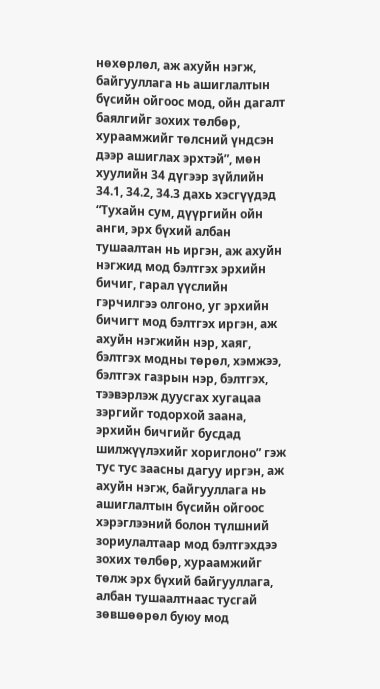нөхөрлөл, аж ахуйн нэгж, байгууллага нь ашиглалтын бүсийн ойгоос мод, ойн дагалт баялгийг зохих төлбөр, хураамжийг төлсний үндсэн дээр ашиглах эрхтэй”, мөн хуулийн 34 дүгээр зүйлийн 34.1, 34.2, 34.3 дахь хэсгүүдэд “Тухайн сум, дүүргийн ойн анги, эрх бүхий албан тушаалтан нь иргэн, аж ахуйн нэгжид мод бэлтгэх эрхийн бичиг, гарал үүслийн гэрчилгээ олгоно, уг эрхийн бичигт мод бэлтгэх иргэн, аж ахуйн нэгжийн нэр, хаяг, бэлтгэх модны төрөл, хэмжээ, бэлтгэх газрын нэр, бэлтгэх, тээвэрлэж дуусгах хугацаа зэргийг тодорхой заана, эрхийн бичгийг бусдад шилжүүлэхийг хориглоно” гэж тус тус заасны дагуу иргэн, аж ахуйн нэгж, байгууллага нь ашиглалтын бүсийн ойгоос хэрэглээний болон түлшний зориулалтаар мод бэлтгэхдээ зохих төлбөр, хураамжийг төлж эрх бүхий байгууллага, албан тушаалтнаас тусгай зөвшөөрөл буюу мод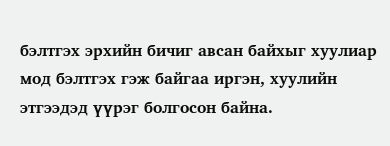бэлтгэх эрхийн бичиг авсан байхыг хуулиар мод бэлтгэх гэж байгаа иргэн, хуулийн этгээдэд үүрэг болгосон байна.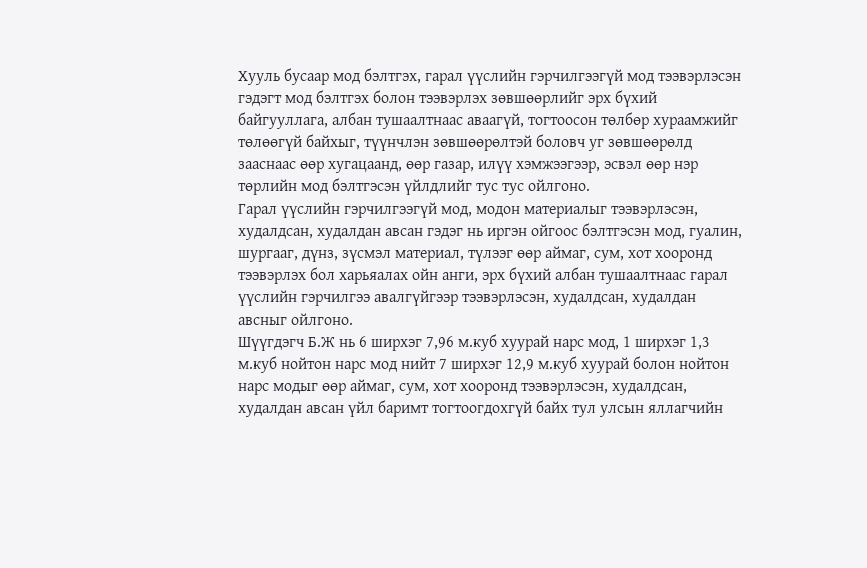Хууль бусаар мод бэлтгэх, гарал үүслийн гэрчилгээгүй мод тээвэрлэсэн гэдэгт мод бэлтгэх болон тээвэрлэх зөвшөөрлийг эрх бүхий байгууллага, албан тушаалтнаас аваагүй, тогтоосон төлбөр хураамжийг төлөөгүй байхыг, түүнчлэн зөвшөөрөлтэй боловч уг зөвшөөрөлд зааснаас өөр хугацаанд, өөр газар, илүү хэмжээгээр, эсвэл өөр нэр төрлийн мод бэлтгэсэн үйлдлийг тус тус ойлгоно.
Гарал үүслийн гэрчилгээгүй мод, модон материалыг тээвэрлэсэн, худалдсан, худалдан авсан гэдэг нь иргэн ойгоос бэлтгэсэн мод, гуалин, шургааг, дүнз, зүсмэл материал, түлээг өөр аймаг, сум, хот хооронд тээвэрлэх бол харьяалах ойн анги, эрх бүхий албан тушаалтнаас гарал үүслийн гэрчилгээ авалгүйгээр тээвэрлэсэн, худалдсан, худалдан авсныг ойлгоно.
Шүүгдэгч Б.Ж нь 6 ширхэг 7,96 м.куб хуурай нарс мод, 1 ширхэг 1,3 м.куб нойтон нарс мод нийт 7 ширхэг 12,9 м.куб хуурай болон нойтон нарс модыг өөр аймаг, сум, хот хооронд тээвэрлэсэн, худалдсан, худалдан авсан үйл баримт тогтоогдохгүй байх тул улсын яллагчийн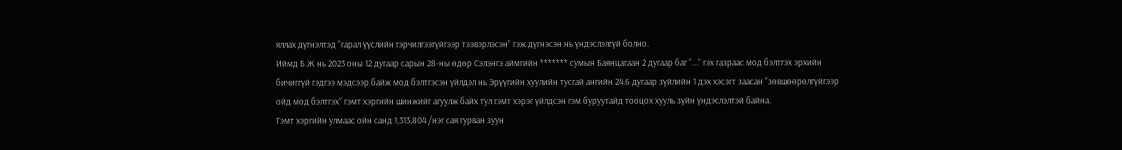яллах дүгнэлтэд “гарал үүслийн гэрчилгээгүйгээр тээвэрлэсэн” гэж дүгнэсэн нь үндэслэлгүй болно.
Иймд Б.Ж нь 2023 оны 12 дугаар сарын 28-ны өдөр Сэлэнгэ аймгийн ******* сумын Баянцагаан 2 дугаар баг “...” гэх газраас мод бэлтгэх эрхийн бичиггүй гэдгээ мэдсээр байж мод бэлтгэсэн үйлдэл нь Эрүүгийн хуулийн тусгай ангийн 24.6 дугаар зүйлийн 1 дэх хэсэгт заасан “зөвшөөрөлгүйгээр ойд мод бэлтгэх” гэмт хэргийн шинжийг агуулж байх тул гэмт хэрэг үйлдсэн гэм буруутайд тооцох хууль зүйн үндэслэлтэй байна.
Гэмт хэргийн улмаас ойн санд 1,313,804 /нэг сая гурван зуун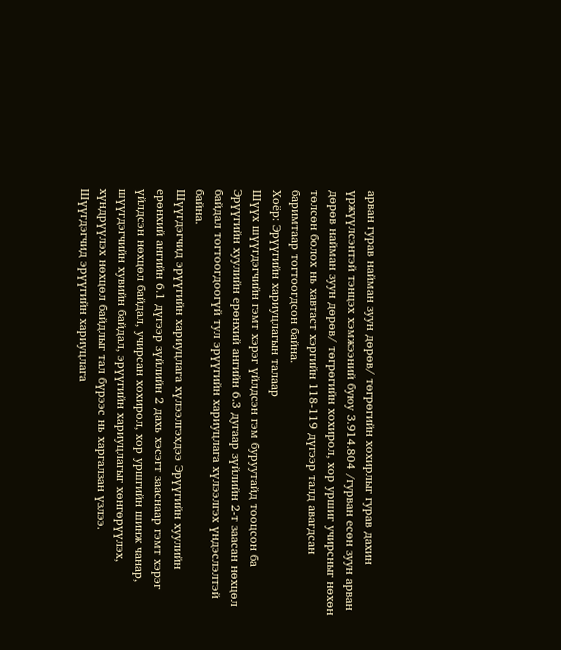арван гурав найман зуун дөрөв/ төгрөгийн хохирлыг гурав дахин үржүүлсэнтэй тэнцэх хэмжээний буюу 3.914.804 /гурван есөн зуун арван дөрөв найман зуун дөрөв/ төгрөгийн хохирол, хор уршиг учирсныг нөхөн төлсөн болох нь хавтаст хэргийн 118-119 дүгээр талд авагдсан баримтаар тогтоогдсон байна.
Хоёр: Эрүүгийн хариуцлагын талаар
Шүүх шүүгдэгчийн гэмт хэрэг үйлдсэн гэм буруутайд тооцсон ба Эрүүгийн хуулийн ерөнхий ангийн 6.3 дугаар зүйлийн 2-т заасан нөхцөл байдал тогтоогдоогүй тул эрүүгийн хариуцлага хүлээлгэх үндэслэлтэй байна.
Шүүгдэгчид эрүүгийн хариуцлага хүлээлгэхдээ Эрүүгийн хуулийн ерөнхий ангийн 6.1 дүгээр зүйлийн 2 дахь хэсэгт зааснаар гэмт хэрэг үйлдсэн нөхцөл байдал, учирсан хохирол, хор уршгийн шинж чанар, шүүгдэгчийн хувийн байдал, эрүүгийн хариуцлагыг хөнгөрүүлэх, хүндрүүлэх нөхцөл байдлыг тал бүрээс нь харгалзан үзлээ.
Шүүгдэгчид эрүүгийн хариуцлага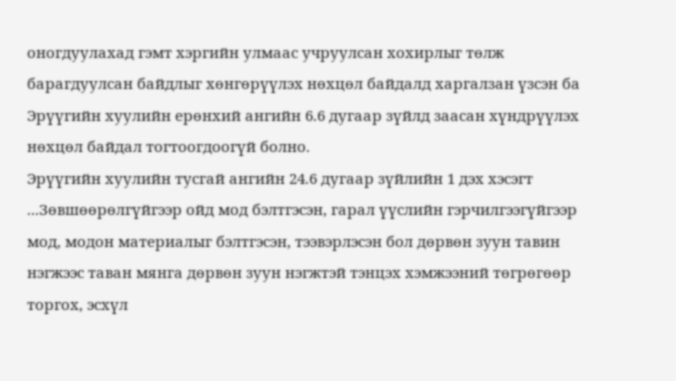оногдуулахад гэмт хэргийн улмаас учруулсан хохирлыг төлж барагдуулсан байдлыг хөнгөрүүлэх нөхцөл байдалд харгалзан үзсэн ба Эрүүгийн хуулийн ерөнхий ангийн 6.6 дугаар зүйлд заасан хүндрүүлэх нөхцөл байдал тогтоогдоогүй болно.
Эрүүгийн хуулийн тусгай ангийн 24.6 дугаар зүйлийн 1 дэх хэсэгт ...Зөвшөөрөлгүйгээр ойд мод бэлтгэсэн, гарал үүслийн гэрчилгээгүйгээр мод, модон материалыг бэлтгэсэн, тээвэрлэсэн бол дөрвөн зуун тавин нэгжээс таван мянга дөрвөн зуун нэгжтэй тэнцэх хэмжээний төгрөгөөр торгох, эсхүл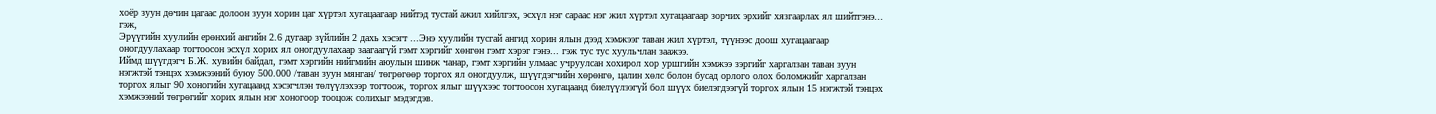хоёр зуун дөчин цагаас долоон зуун хорин цаг хүртэл хугацаагаар нийтэд тустай ажил хийлгэх, эсхүл нэг сараас нэг жил хүртэл хугацаагаар зорчих эрхийг хязгаарлах ял шийтгэнэ... гэж,
Эрүүгийн хуулийн ерөнхий ангийн 2.6 дугаар зүйлийн 2 дахь хэсэгт ...Энэ хуулийн тусгай ангид хорин ялын дээд хэмжээг таван жил хүртэл, түүнээс доош хугацаагаар оногдуулахаар тогтоосон эсхүл хорих ял оногдуулахаар заагаагүй гэмт хэргийг хөнгөн гэмт хэрэг гэнэ... гэж тус тус хуульчлан заажээ.
Иймд шүүгдэгч Б.Ж. хувийн байдал, гэмт хэргийн нийгмийн аюулын шинж чанар, гэмт хэргийн улмаас учруулсан хохирол хор уршгийн хэмжээ зэргийг харгалзан таван зуун нэгжтэй тэнцэх хэмжээний буюу 500.000 /таван зуун мянган/ төгрөгөөр торгох ял оногдуулж, шүүгдэгчийн хөрөнгө, цалин хөлс болон бусад орлого олох боломжийг харгалзан торгох ялыг 90 хоногийн хугацаанд хэсэгчлэн төлүүлэхээр тогтоож, торгох ялыг шүүхээс тогтоосон хугацаанд биелүүлээгүй бол шүүх биелэгдээгүй торгох ялын 15 нэгжтэй тэнцэх хэмжээний төгрөгийг хорих ялын нэг хоногоор тооцож солихыг мэдэгдэв.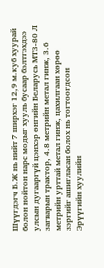Шүүгдэгч Б.Ж нь нийт 7 ширхэг 12,9 м.куб хуурай болон нойтон нарс модыг хууль бусаар бэлтгэхдээ улсын дугааргүй цэнхэр өнгийн Беларусь МТЗ-80 Л загварын трактор, 4.8 метрийн метал гинж, 3.6 метрийн урттай метал гинж, цахилгаан хөрөө зэргийг ашигласан болох нь тогтоогдсон
Эрүүгийн хуулийн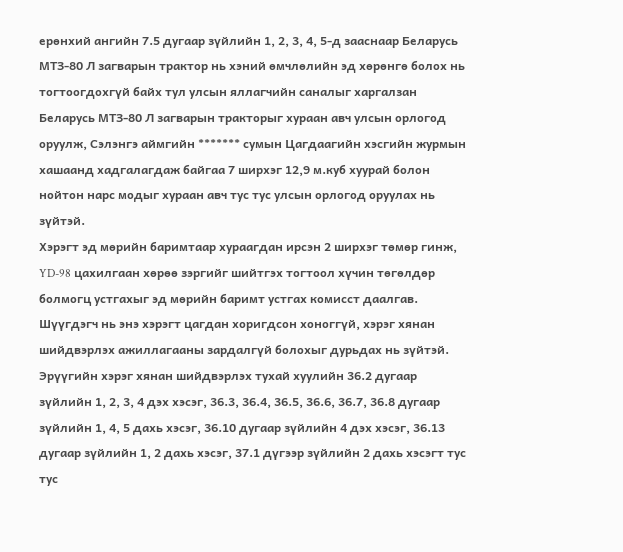ерөнхий ангийн 7.5 дугаар зүйлийн 1, 2, 3, 4, 5-д зааснаар Беларусь МТЗ-80 Л загварын трактор нь хэний өмчлөлийн эд хөрөнгө болох нь тогтоогдохгүй байх тул улсын яллагчийн саналыг харгалзан Беларусь МТЗ-80 Л загварын тракторыг хураан авч улсын орлогод оруулж, Сэлэнгэ аймгийн ******* сумын Цагдаагийн хэсгийн журмын хашаанд хадгалагдаж байгаа 7 ширхэг 12,9 м.куб хуурай болон нойтон нарс модыг хураан авч тус тус улсын орлогод оруулах нь зүйтэй.
Хэрэгт эд мөрийн баримтаар хураагдан ирсэн 2 ширхэг төмөр гинж, YD-98 цахилгаан хөрөө зэргийг шийтгэх тогтоол хүчин төгөлдөр болмогц устгахыг эд мөрийн баримт устгах комисст даалгав.
Шүүгдэгч нь энэ хэрэгт цагдан хоригдсон хоноггүй, хэрэг хянан шийдвэрлэх ажиллагааны зардалгүй болохыг дурьдах нь зүйтэй.
Эрүүгийн хэрэг хянан шийдвэрлэх тухай хуулийн 36.2 дугаар зүйлийн 1, 2, 3, 4 дэх хэсэг, 36.3, 36.4, 36.5, 36.6, 36.7, 36.8 дугаар зүйлийн 1, 4, 5 дахь хэсэг, 36.10 дугаар зүйлийн 4 дэх хэсэг, 36.13 дугаар зүйлийн 1, 2 дахь хэсэг, 37.1 дүгээр зүйлийн 2 дахь хэсэгт тус тус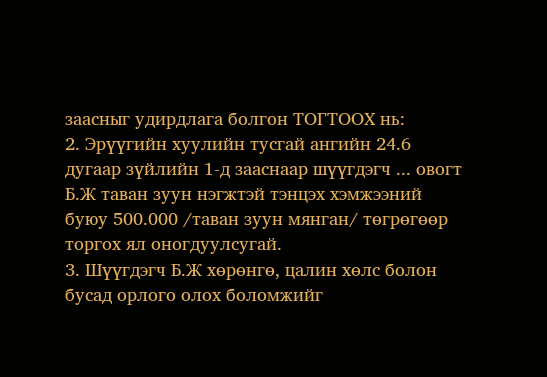заасныг удирдлага болгон ТОГТООХ нь:
2. Эрүүгийн хуулийн тусгай ангийн 24.6 дугаар зүйлийн 1-д зааснаар шүүгдэгч ... овогт Б.Ж таван зуун нэгжтэй тэнцэх хэмжээний буюу 500.000 /таван зуун мянган/ төгрөгөөр торгох ял оногдуулсугай.
3. Шүүгдэгч Б.Ж хөрөнгө, цалин хөлс болон бусад орлого олох боломжийг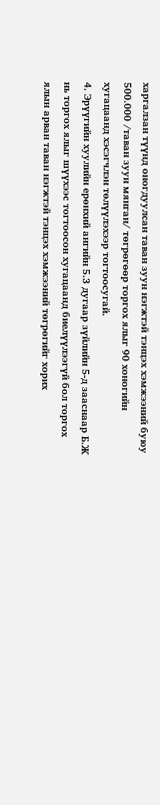харгалзан түүнд оногдуулсан таван зуун нэгжтэй тэнцэх хэмжээний буюу 500.000 /таван зуун мянган/ төгрөгөөр торгох ялыг 90 хоногийн хугацаанд хэсэгчлэн төлүүлэхээр тогтоосугай.
4. Эрүүгийн хуулийн ерөнхий ангийн 5.3 дугаар зүйлийн 5-д зааснаар Б.Ж нь торгох ялыг шүүхээс тогтоосон хугацаанд биелүүлээгүй бол торгох ялын арван таван нэгжтэй тэнцэх хэмжээний төгрөгийг хорих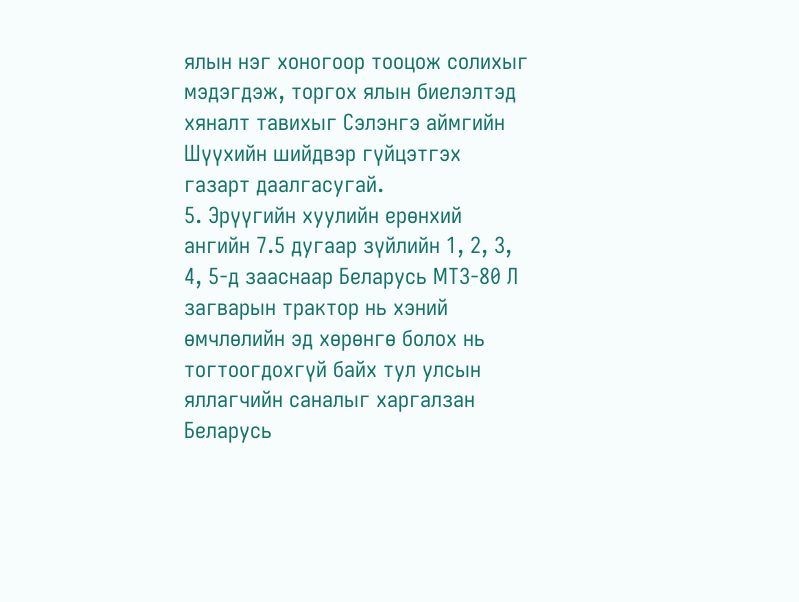ялын нэг хоногоор тооцож солихыг мэдэгдэж, торгох ялын биелэлтэд хяналт тавихыг Сэлэнгэ аймгийн Шүүхийн шийдвэр гүйцэтгэх газарт даалгасугай.
5. Эрүүгийн хуулийн ерөнхий ангийн 7.5 дугаар зүйлийн 1, 2, 3, 4, 5-д зааснаар Беларусь МТЗ-80 Л загварын трактор нь хэний өмчлөлийн эд хөрөнгө болох нь тогтоогдохгүй байх тул улсын яллагчийн саналыг харгалзан Беларусь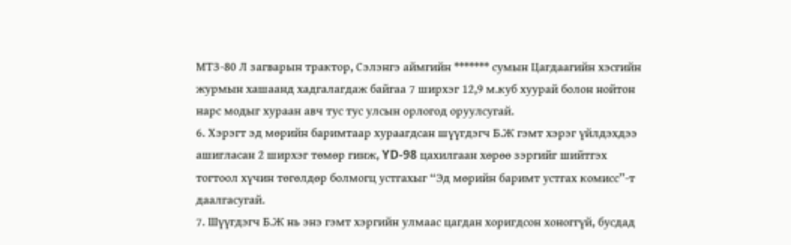МТЗ-80 Л загварын трактор, Сэлэнгэ аймгийн ******* сумын Цагдаагийн хэсгийн журмын хашаанд хадгалагдаж байгаа 7 ширхэг 12,9 м.куб хуурай болон нойтон нарс модыг хураан авч тус тус улсын орлогод оруулсугай.
6. Хэрэгт эд мөрийн баримтаар хураагдсан шүүгдэгч Б.Ж гэмт хэрэг үйлдэхдээ ашигласан 2 ширхэг төмөр гинж, YD-98 цахилгаан хөрөө зэргийг шийтгэх тогтоол хүчин төгөлдөр болмогц устгахыг “Эд мөрийн баримт устгах комисс”-т даалгасугай.
7. Шүүгдэгч Б.Ж нь энэ гэмт хэргийн улмаас цагдан хоригдсон хоноггүй, бусдад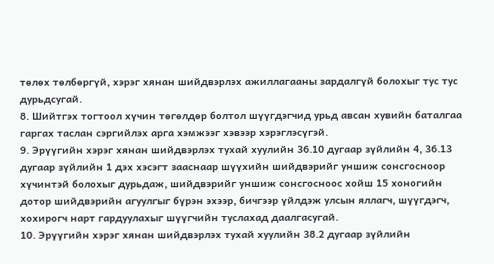төлөх төлбөргүй, хэрэг хянан шийдвэрлэх ажиллагааны зардалгүй болохыг тус тус дурьдсугай.
8. Шийтгэх тогтоол хүчин төгөлдөр болтол шүүгдэгчид урьд авсан хувийн баталгаа гаргах таслан сэргийлэх арга хэмжээг хэвээр хэрэглэсүгэй.
9. Эрүүгийн хэрэг хянан шийдвэрлэх тухай хуулийн 36.10 дугаар зүйлийн 4, 36.13 дугаар зүйлийн 1 дэх хэсэгт зааснаар шүүхийн шийдвэрийг уншиж сонсгосноор хүчинтэй болохыг дурьдаж, шийдвэрийг уншиж сонсгосноос хойш 15 хоногийн дотор шийдвэрийн агуулгыг бүрэн эхээр, бичгээр үйлдэж улсын яллагч, шүүгдэгч, хохирогч нарт гардуулахыг шүүгчийн туслахад даалгасугай.
10. Эрүүгийн хэрэг хянан шийдвэрлэх тухай хуулийн 38.2 дугаар зүйлийн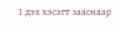1 дэх хэсэгт зааснаар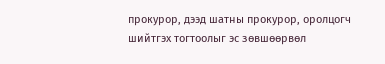прокурор, дээд шатны прокурор, оролцогч шийтгэх тогтоолыг эс зөвшөөрвөл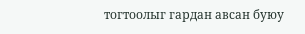тогтоолыг гардан авсан буюу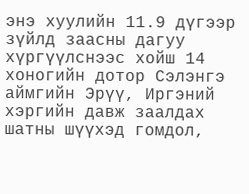энэ хуулийн 11.9 дүгээр зүйлд заасны дагуу хүргүүлснээс хойш 14 хоногийн дотор Сэлэнгэ аймгийн Эрүү, Иргэний хэргийн давж заалдах шатны шүүхэд гомдол,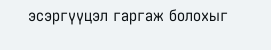эсэргүүцэл гаргаж болохыг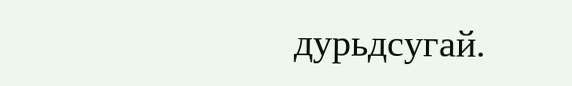дурьдсугай.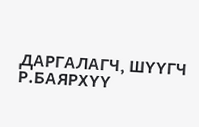ДАРГАЛАГЧ, ШҮҮГЧ Р.БАЯРХҮҮ